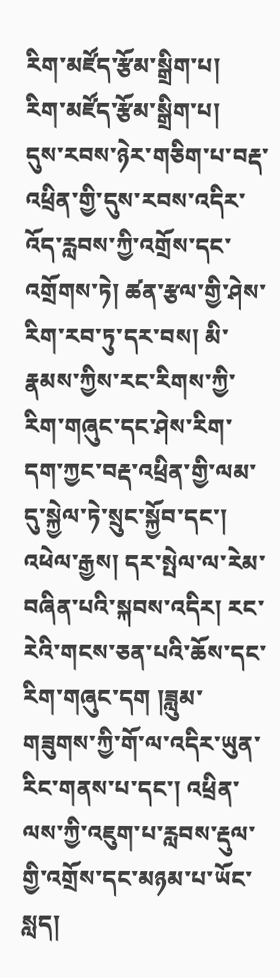རིག་མཛོད་རྩོམ་སྒྲིག་པ།
རིག་མཛོད་རྩོམ་སྒྲིག་པ།
དུས་རབས་ཉེར་གཅིག་པ་བརྡ་འཕྲིན་གྱི་དུས་རབས་འདིར་འོད་རླབས་ཀྱི་འགྲོས་དང་འགྲོགས་ཏེ། ཚན་རྩལ་གྱི་ཤེས་རིག་རབ་ཏུ་དར་བས། མི་རྣམས་ཀྱིས་རང་རིགས་ཀྱི་རིག་གཞུང་དང་ཤེས་རིག་དག་ཀྱང་བརྡ་འཕྲིན་གྱི་ལམ་དུ་སྐྱེལ་ཏེ་སྲུང་སྐྱོབ་དང་། འཕེལ་རྒྱས། དར་སྤེལ་ལ་རེམ་བཞིན་པའི་སྐབས་འདིར། རང་རེའི་གངས་ཅན་པའི་ཆོས་དང་རིག་གཞུང་དག །ཟླུམ་གཟུགས་ཀྱི་གོ་ལ་འདིར་ཡུན་རིང་གནས་པ་དང་། འཕྲིན་ལས་ཀྱི་འཇུག་པ་རླབས་རྡུལ་གྱི་འགྲོས་དང་མཉམ་པ་ཡོང་སླད།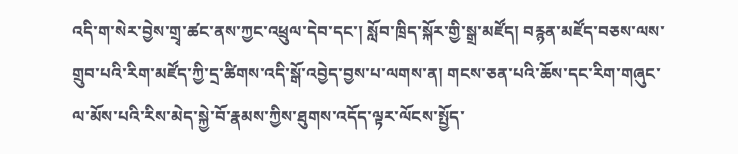འདི་ག་སེར་བྱེས་གྲྭ་ཚང་ནས་ཀྱང་འཕྲུལ་དེབ་དང་། སློབ་ཁྲིད་སྐོར་གྱི་སྒྲ་མཛོད། བརྙན་མཛོད་བཅས་ལས་གྲུབ་པའི་རིག་མཛོད་ཀྱི་དྲ་ཚིགས་འདི་སྒོ་འབྱེད་བྱས་པ་ལགས་ན། གངས་ཅན་པའི་ཆོས་དང་རིག་གཞུང་ལ་མོས་པའི་རིས་མེད་སྐྱེ་བོ་རྣམས་ཀྱིས་ཐུགས་འདོད་ལྟར་ལོངས་སྤྱོད་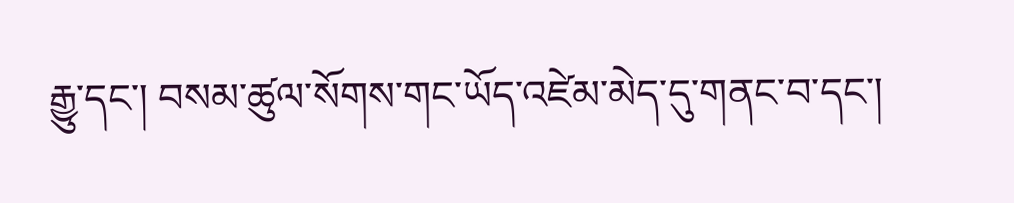རྒྱུ་དང་། བསམ་ཚུལ་སོགས་གང་ཡོད་འཛེམ་མེད་དུ་གནང་བ་དང་།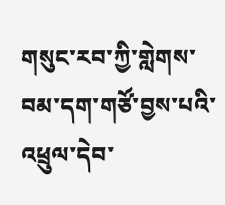གསུང་རབ་ཀྱི་གླེགས་བམ་དག་གཙོ་བྱས་པའི་འཕྲུལ་དེབ་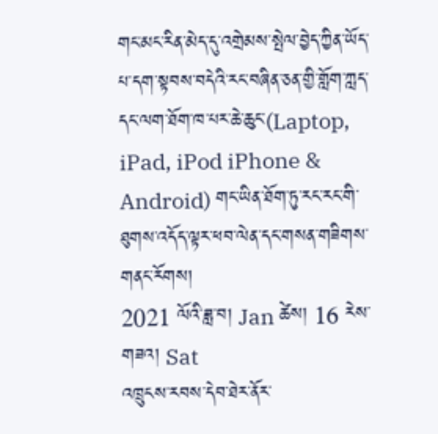གང་མང་རིན་མེད་དུ་འགྲེམས་སྤེལ་བྱེད་ཀྱིན་ཡོད་པ་དག་སྟབས་བདེའི་རང་བཞིན་ཅན་གྱི་གློག་ཀླད་དང་ལག་ཐོག་ཁ་པར་ཆེ་ཆུང་(Laptop, iPad, iPod iPhone & Android) གང་ཡིན་ཐོག་ཏུ་རང་རང་གི་ཐུགས་འདོད་ལྟར་ཕབ་ལེན་དང་གསན་གཟིགས་གནང་རོགས།
2021 ལོའི་ཟླ་བ། Jan ཚེས། 16 རེས་གཟའ། Sat
འཁྲུངས་རབས་དེབ་ཐེར་ནོར་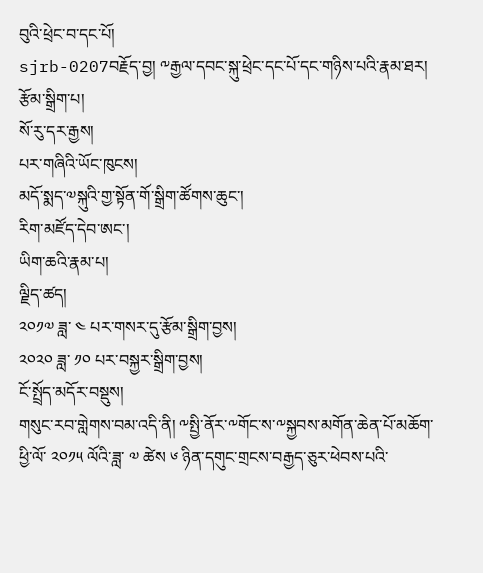བུའི་ཕྲེང་བ་དང་པོ།
sjrb-0207བརྗོད་བྱ། ༸རྒྱལ་དབང་སྐུ་ཕྲེང་དང་པོ་དང་གཉིས་པའི་རྣམ་ཐར།
རྩོམ་སྒྲིག་པ།
སོ་རུ་དར་རྒྱས།
པར་གཞིའི་ཡོང་ཁུངས།
མདོ་སྨད་༧སྐུའི་གྱ་སྟོན་གོ་སྒྲིག་ཚོགས་ཆུང་།
རིག་མཛོད་དེབ་ཨང་།
ཡིག་ཆའི་རྣམ་པ།
ལྗིད་ཚད།
༢༠༡༧ ཟླ་ ༤ པར་གསར་དུ་རྩོམ་སྒྲིག་བྱས།
༢༠༢༠ ཟླ་ ༡༠ པར་བསྐྱར་སྒྲིག་བྱས།
ངོ་སྤྲོད་མདོར་བསྡུས།
གསུང་རབ་གླེགས་བམ་འདི་ནི། ༸སྤྱི་ནོར་༸གོང་ས་༸སྐྱབས་མགོན་ཆེན་པོ་མཆོག་ཕྱི་ལོ་ ༢༠༡༥ ལོའི་ཟླ་ ༧ ཚེས ༦ ཉིན་དགུང་གྲངས་བརྒྱད་ཅུར་ཕེབས་པའི་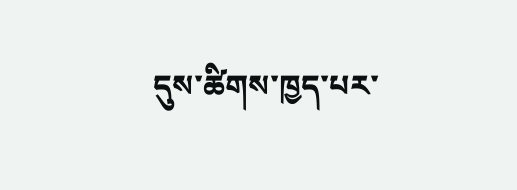དུས་ཚིགས་ཁྱད་པར་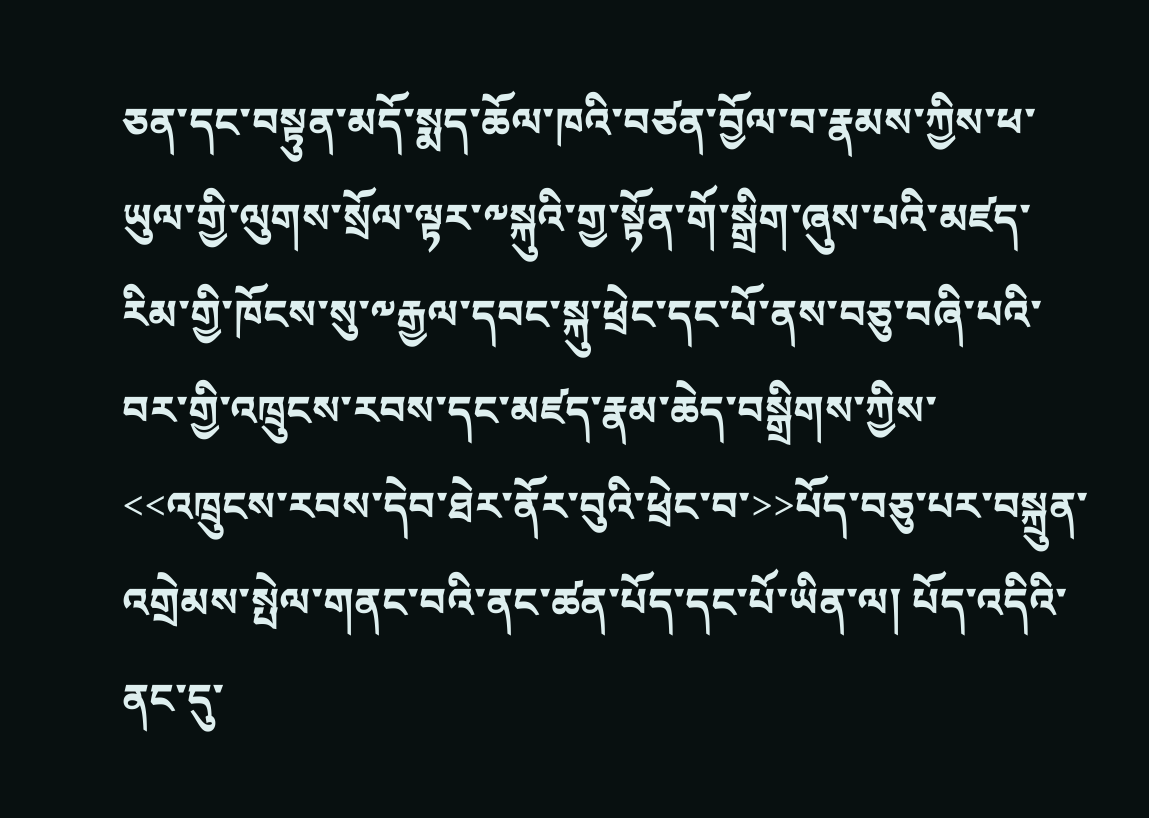ཅན་དང་བསྟུན་མདོ་སྨད་ཆོལ་ཁའི་བཙན་བྱོལ་བ་རྣམས་ཀྱིས་ཕ་ཡུལ་གྱི་ལུགས་སྲོལ་ལྟར་༸སྐུའི་གྱ་སྟོན་གོ་སྒྲིག་ཞུས་པའི་མཛད་རིམ་གྱི་ཁོངས་སུ་༸རྒྱལ་དབང་སྐུ་ཕྲེང་དང་པོ་ནས་བཅུ་བཞི་པའི་བར་གྱི་འཁྲུངས་རབས་དང་མཛད་རྣམ་ཆེད་བསྒྲིགས་ཀྱིས་<<འཁྲུངས་རབས་དེབ་ཐེར་ནོར་བུའི་ཕྲེང་བ་>>པོད་བཅུ་པར་བསྐྲུན་འགྲེམས་སྤེལ་གནང་བའི་ནང་ཚན་པོད་དང་པོ་ཡིན་ལ། པོད་འདིའི་ནང་དུ་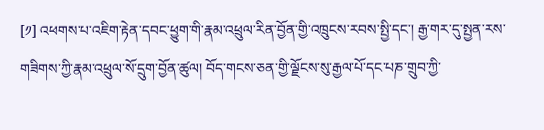[༡] འཕགས་པ་འཇིག་རྟེན་དབང་ཕྱུག་གི་རྣམ་འཕྲུལ་རིན་བྱོན་གྱི་འཁྲུངས་རབས་སྤྱི་དང་། རྒྱ་གར་དུ་སྤྱན་རས་གཟིགས་ཀྱི་རྣམ་འཕྲུལ་སོ་དྲུག་བྱོན་ཚུལ། བོད་གངས་ཅན་གྱི་ལྗོངས་སུ་རྒྱལ་པོ་དང་པཎ་གྲུབ་ཀྱི་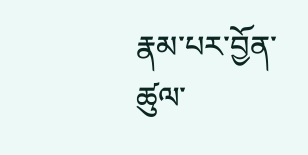རྣམ་པར་བྱོན་ཚུལ་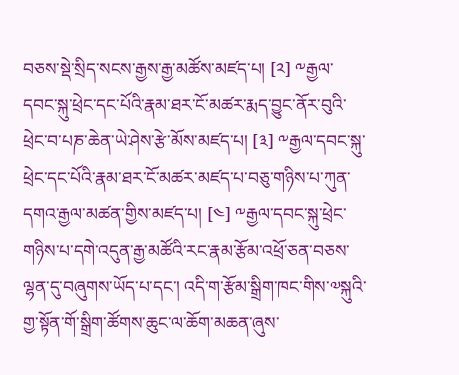བཅས་སྡེ་སྲིད་སངས་རྒྱས་རྒྱ་མཚོས་མཛད་པ། [༢] ༸རྒྱལ་དབང་སྐུ་ཕྲེང་དང་པོའི་རྣམ་ཐར་ངོ་མཚར་རྨད་བྱུང་ནོར་བུའི་ཕྲེང་བ་པཎ་ཆེན་ཡེ་ཤེས་རྩེ་མོས་མཛད་པ། [༣] ༸རྒྱལ་དབང་སྐུ་ཕྲེང་དང་པོའི་རྣམ་ཐར་ངོ་མཚར་མཛད་པ་བཅུ་གཉིས་པ་ཀུན་དགའ་རྒྱལ་མཚན་གྱིས་མཛད་པ། [༤] ༸རྒྱལ་དབང་སྐུ་ཕྲེང་གཉིས་པ་དགེ་འདུན་རྒྱ་མཚོའི་རང་རྣམ་རྩོམ་འཕྲོ་ཅན་བཅས་ལྷན་དུ་བཞུགས་ཡོད་པ་དང་། འདི་ག་རྩོམ་སྒྲིག་ཁང་གིས་༧སྐུའི་གྱ་སྟོན་གོ་སྒྲིག་ཚོགས་ཆུང་ལ་ཆོག་མཆན་ཞུས་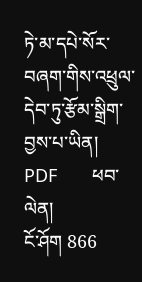ཏེ་མ་དཔེ་སོར་བཞག་གིས་འཕྲུལ་དེབ་ཏུ་རྩོམ་སྒྲིག་བྱས་པ་ཡིན།
PDF       ཕབ་ལེན།
ངོ་ཤོག 866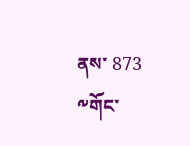ནས་ 873
༸གོང་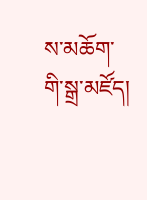ས་མཆོག་གི་སྒྲ་མཛོད།